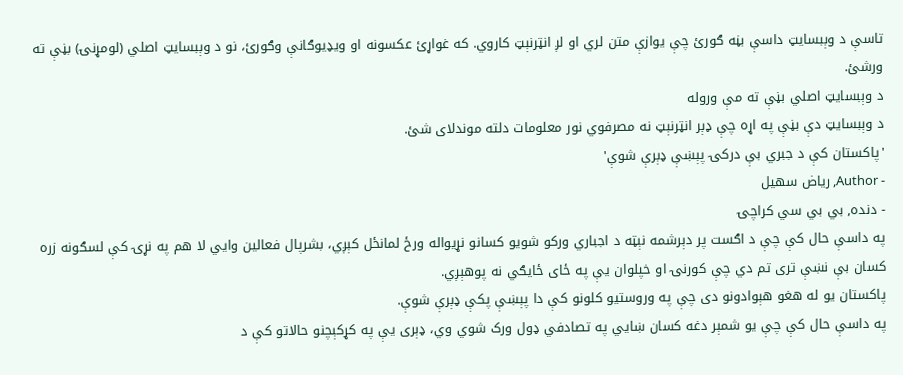تاسې د وېبسایټ داسې بڼه ګورئ چې یوازې متن لري او لږ انټرنېټ کاروي. که غواړئ عکسونه او ویډیوګانې وګورئ، نو د وېبسایټ اصلي (لومړنۍ) بڼې ته ورشئ.
د وېبسایټ اصلي بڼې ته مې وروله
د وېبسایټ دې بڼې په اړه چې ډېر انټرنېټ نه مصرفوي نور معلومات دلته موندلای شئ.
'پاکستان کې د جبري بې درکۍ پېښې ډېرې شوې'
- Author, ریاض سهیل
- دنده, بي بي سي کراچۍ
په داسې حال کې چې د اګست پر دېرشمه نېټه د اجباري ورکو شویو کسانو نړیواله ورځ لمانځل کېږي، بشرپال فعالین وایي لا هم په نړۍ کې لسګونه زره کسان بې نښې تری تم دي چې کورنۍ او خپلوان یې په ځای ځایګي نه پوهېږي.
پاکستان یو له هغو هېوادونو دی چې په وروستیو کلونو کې دا پېښې پکې ډېرې شوې.
په داسې حال کې چې یو شمېر دغه کسان ښایي په تصادفي ډول ورک شوي وي، ډېری یې په کړکېچنو حالاتو کې د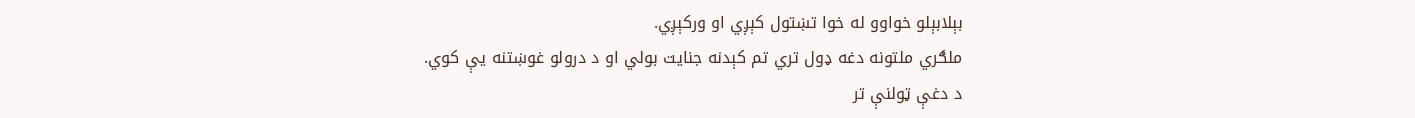بېلابېلو خواوو له خوا تښتول کېږي او ورکېږي.
ملګري ملتونه دغه ډول تري تم کېدنه جنایت بولي او د درولو غوښتنه یې کوي.
د دغې ټولنې تر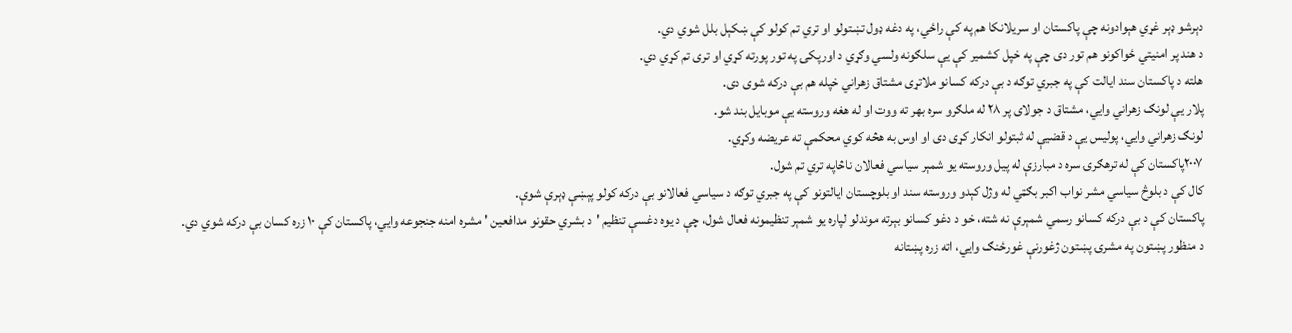دېرشو ډېر غړي هېوادونه چې پاکستان او سریلانکا هم په کې راځي، په دغه ډول تښتولو او تري تم کولو کې ښکېل بلل شوي دي.
د هند پر امنیتي ځواکونو هم تور دی چې په خپل کشمیر کې یې سلګونه ولسي وګړي د اورپکۍ په تور پورته کړي او تری تم کړي دي.
هلته د پاکستان سند ایالت کې په جبري توګه د بې درکه کسانو ملاتړی مشتاق زهراني خپله هم بې درکه شوی دی.
پلار یې لونګ زهراني وايي، مشتاق د جولای پر ۲۸ له ملګرو سره بهر ته ووت او له هغه وروسته یې موبایل بند شو.
لونګ زهراني وايي، پولیس یې د قضیې له ثبتولو انکار کړی دی او اوس به هڅه کوي محکمې ته عریضه وکړي.
۲۰۰۷پاکستان کې له ترهګرۍ سره د مبارزې له پیل وروسته یو شمېر سیاسي فعالان ناڅاپه تري تم شول.
کال کې د بلوڅ سیاسي مشر نواب اکبر بګټي له وژل کېدو وروسته سند او بلوچستان ایالتونو کې په جبري توګه د سیاسي فعالانو بې درکه کولو پېښې ډېرې شوې.
پاکستان کې د بې درکه کسانو رسمي شمېرې نه شته، خو د دغو کسانو بېرته موندلو لپاره یو شمېر تنظیمونه فعال شول، چې د یوه دغسې تنظیم 'د بشري حقونو مدافعین ' مشره امنه جنجوعه وايي، پاکستان کې ۱۰ زره کسان بې درکه شوي دي.
د منظور پښتون په مشرۍ پښتون ژغورنې غورځنګ وايي، اته زره پښتانه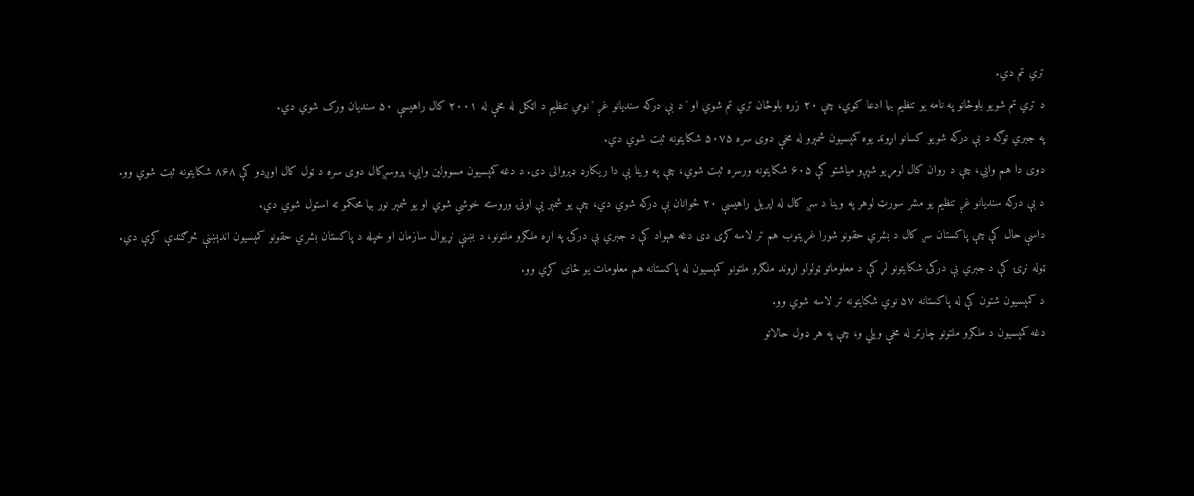تري تم دي.
د تري تم شویو بلوڅانو په نامه یو تنظیم بیا ادعا کوي، چې ۲۰ زره بلوڅان تري تم شوي او 'د بې درکه سندیانو غږ ' نومي تنظیم د اټکل له مخې له ۲۰۰۱ کال راهیسې ۵۰ سندیان ورک شوي دي.
په جبري توګه د بې درکه شویو کسانو اړوند یوه کمېسیون شمېرو له مخې دوی سره ۵۰۷۵ شکایتونه ثبت شوي دي.
دوی دا هم وايي، چې د روان کال لومړیو شپږو میاشتو کې ۶۰۵ شکایتونه ورسره ثبت شوي، چې په وینا یې دا ریکارډ ډېروالی دی. د دغه کمېسیون مسوولین وايي، پروسږکال دوی سره د ټول کال اوږدو کې ۸۶۸ شکایتونه ثبت شوي وو.
د بې درکه سندیانو غږ تنظیم یو مشر سورټ لوهر په وینا د سږ کال له اپریل راهیسې ۲۰ ځوانان بې درکه شوي دي، چې یو شمېر یې اونۍ وروسته خوشي شوي او یو شمېر نور بیا محکمو ته استول شوي دي.
داسې حال کې چې پاکستان سږ کال د بشري حقونو شورا غړيتوب هم تر لاسه کړی دی دغه هېواد کې د جبري بې درکۍ په اړه ملګرو ملتونو، د بښنې نړیوال سازمان او خپله د پاکستان بشري حقونو کمېسیون اندېښنې څرګندې کړې دي.
ټوله نړۍ کې د جبري بې درکۍ شکایتونو لړ کې د معلوماتو ټولولو اړوند ملګرو ملتونو کمېسیون له پاکستانه هم معلومات یو ځای کړي وو.
د کمېسیون شتون کې له پاکستانه ۵۷ نوي شکایتونه تر لاسه شوي وو.
دغه کمېسیون د ملګرو ملتونو چارټر له مخې ویلي و، چې په هر ډول حالاتو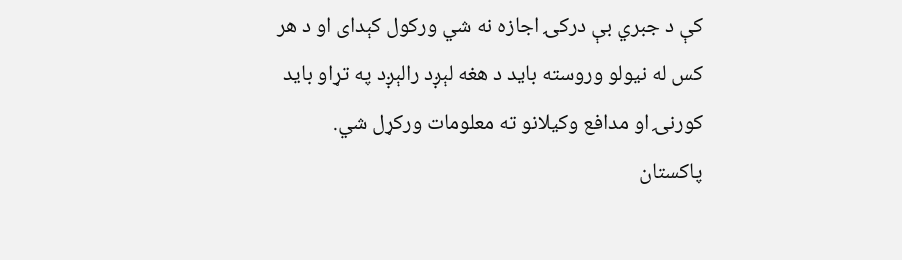کې د جبري بې درکۍ اجازه نه شي ورکول کېدای او د هر کس له نیولو وروسته باید د هغه لېږد رالېږد په تړاو باید کورنۍ او مدافع وکیلانو ته معلومات ورکړل شي.
پاکستان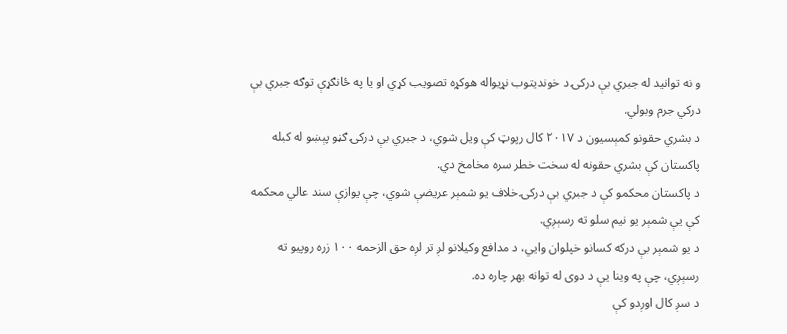و نه توانید له جبري بې درکۍ د خوندیتوب نړیواله هوکړه تصویب کړي او یا په ځانګړې توګه جبري بې درکي جرم وبولي.
د بشري حقونو کمېسیون د ۲۰۱۷ کال رپوټ کې ویل شوي، د جبري بې درکۍ ګڼو پېښو له کبله پاکستان کې بشري حقونه له سخت خطر سره مخامخ دي.
د پاکستان محکمو کې د جبري بې درکۍ خلاف یو شمېر عریضې شوي، چې یوازې سند عالي محکمه کې یې شمېر یو نیم سلو ته رسېږي.
د یو شمېر بې درکه کسانو خپلوان وايي، د مدافع وکیلانو لږ تر لږه حق الزحمه ۱۰۰ زره روپیو ته رسېږي، چې په وینا یې د دوی له توانه بهر چاره ده.
د سږ کال اوږدو کې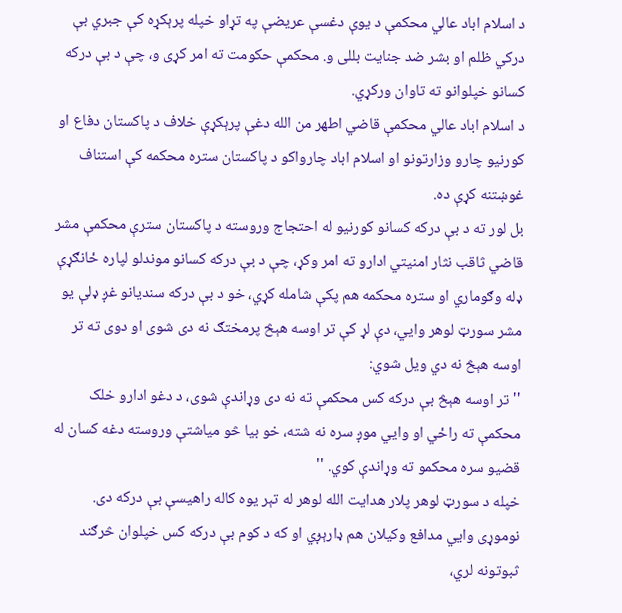د اسلام اباد عالي محکمې د یوې دغسې عریضې په تړاو خپله پرېکړه کې جبري بې درکي ظلم او بشر ضد جنایت بللی و. محکمې حکومت ته امر کړی و، چې د بې درکه کسانو خپلوانو ته تاوان ورکړي.
د اسلام اباد عالي محکمې قاضي اطهر من الله دغې پرېکړې خلاف د پاکستان دفاع او کورنیو چارو وزارتونو او اسلام اباد چارواکو د پاکستان ستره محکمه کې استناف غوښتنه کړې ده.
بل لور ته د بې درکه کسانو کورنیو له احتجاج وروسته د پاکستان سترې محکمې مشر قاضي ثاقب نثار امنیتي ادارو ته امر وکړ، چې د بې درکه کسانو موندلو لپاره ځانګړې ډله وګوماري او ستره محکمه هم پکې شامله کړي، خو د بې درکه سندیانو غږ ډلې یو مشر سورټ لوهر وايي، دې لړ کې تر اوسه هېڅ پرمختګ نه دی شوی او دوی ته تر اوسه هېڅ نه دي ویل شوي:
''تر اوسه هېڅ بې درکه کس محکمې ته نه دی وړاندې شوی، د دغو ادارو خلک محکمې ته راځي او وايي موږ سره نه شته، خو بیا څو میاشتې وروسته دغه کسان له قضیو سره محکمو ته وړاندې کوي. ''
خپله د سورټ لوهر پلار هدایت الله لوهر له تېر یوه کاله راهیسې بې درکه دی.
نوموړی وايي مدافع وکیلان هم ډارېږي او که د کوم بې درکه کس خپلوان څرګند ثبوتونه لري،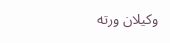وکیلان ورته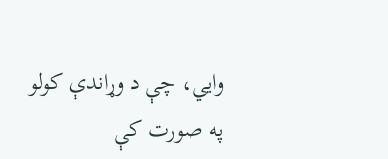وايي، چې د وړاندې کولو په صورت کې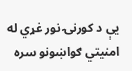یې د کورنۍ نور غړي له امنیتي ګواښونو سره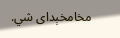مخامخېدای شي.